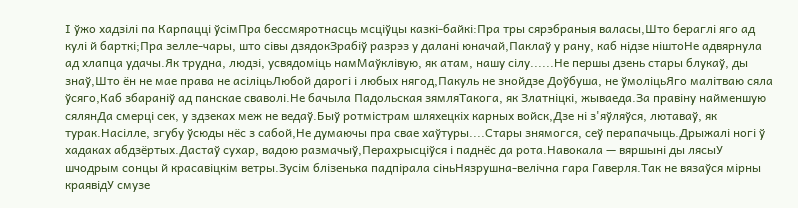І ўжо хадзілі па Карпацці ўсімПра бессмяротнасць мсціўцы казкі-байкі:Пра тры сярэбраныя валасы,Што бераглі яго ад кулі й барткі;Пра зелле-чары, што сівы дзядокЗрабіў разрэз у далані юначай,Паклаў у рану, каб нідзе ніштоНе адвярнула ад хлапца удачы.Як трудна, людзі, усвядоміць намМаўклівую, як атам, нашу сілу......Не першы дзень стары блукаў, ды знаў,Што ён не мае права не асіліцьЛюбой дарогі і любых нягод,Пакуль не знойдзе Доўбуша, не ўмоліцьЯго малітваю сяла ўсяго,Каб збараніў ад панскае сваволі.Не бачыла Падольская зямляТакога, як Златніцкі, жываеда.За правіну найменшую сялянДа смерці сек, у здзеках меж не ведаў.Быў ротмістрам шляхецкіх карных войск,Дзе ні з'яўляўся, лютаваў, як турак.Насілле, згубу ўсюды нёс з сабой,Не думаючы пра свае хаўтуры....Стары знямогся, сеў перапачыць.Дрыжалі ногі ў хадаках абдзёртых.Дастаў сухар, вадою размачыў,Перахрысціўся і паднёс да рота.Навокала — вяршыні ды лясыУ шчодрым сонцы й красавіцкім ветры.Зусім блізенька падпірала сіньНязрушна-велічна гара Гаверля.Так не вязаўся мірны краявідУ смузе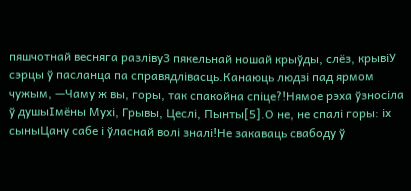пяшчотнай весняга разліву3 пякельнай ношай крыўды, слёз, крывіУ сэрцы ў пасланца па справядлівасць.Канаюць людзі пад ярмом чужым, —Чаму ж вы, горы, так спакойна спіце?!Нямое рэха ўзносіла ў душыІмёны Мухі, Грывы, Цеслі, Пынты[5].О не, не спалі горы: іх сыныЦану сабе і ўласнай волі зналі!Не закаваць свабоду ў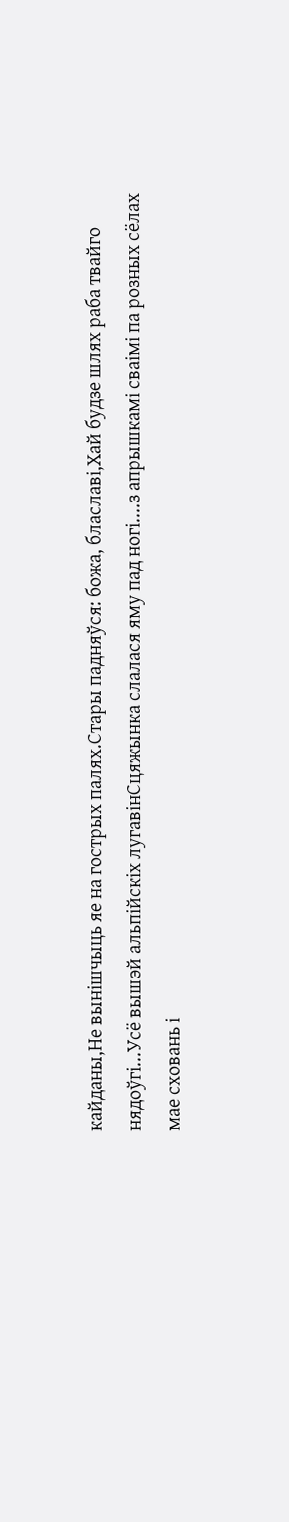кайданы,Не вынішчыць яе на гострых палях.Стары падняўся: божа, блаславі,Хай будзе шлях раба твайго нядоўгі...Усё вышэй альпійскіх лугавінСцяжынка слалася яму пад ногі....з апрышкамі сваімі па розных сёлах мае сховань і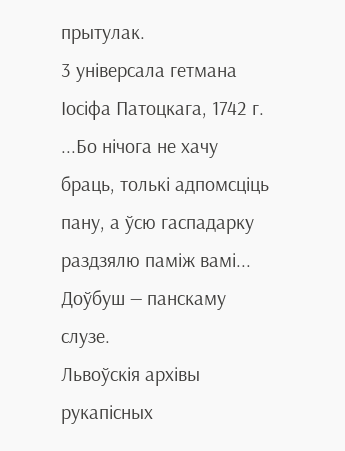прытулак.
3 універсала гетмана Іосіфа Патоцкага, 1742 г.
...Бо нічога не хачу браць, толькі адпомсціць пану, а ўсю гаспадарку раздзялю паміж вамі...
Доўбуш — панскаму слузе.
Львоўскія архівы рукапісных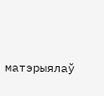матэрыялаў